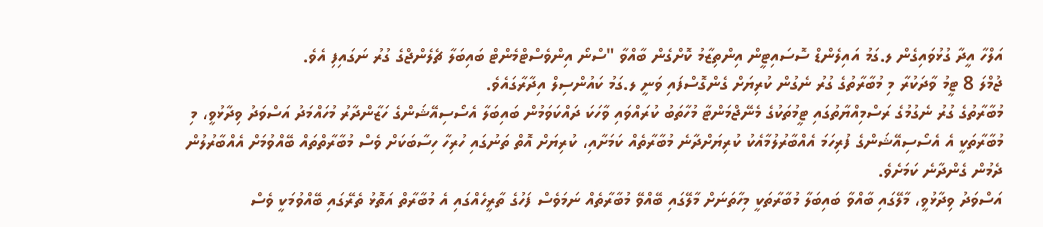އަލްހާ އީދާ ގުޅުވައިގެން ލ.ގަމު އައިލެންޑް ސޮސައިޓީން އިންތިޒާމު ކޮށްގެން ބާއްވާ "ސްނޯ އިންވެސްޓްމެންޓް ބައިބަލާ ޗެލެންޖްގެ ގުރު ނަގައިފި އެވެ.
ޖުމްލަ 8 ޓީމު ވާދަކުރާ މި މުބާރާތުގެ ގުރު ނެގުން ކުރިޔަށް ގެންގޮސްފައި ވަނީ ލ.ގަމު ކައުންސިލް އިދާރާގައެވެ.
މުބާރާތުގެ ގުރު ނެގުމުގެ ރަސްމިއްޔާތުގައި ޓީމުތަކުގެ މެނޭޖްމަންޓާ މުހާތަބު ކުރައްވައި ވާހަކަ ދައްކަވަމުން ބައިބަލާ އެސޯސިއޭޝަންގެ ހަޒާންދާރު މުހައްމަދު އަސްވަދު ވިދާޅުވީ، މި މުބާރާތަކީ އެ އެސޯސިއޭޝަންގެ ފުރިހަމަ އެއްބާރުލުމާއެކު ކުރިޔަށްދާނެ މުބާރާތެއް ކަމަށާއި، ކުރިޔަށް އޮތް ތަނުގައި ހުރިހާ ހިސާބަކަށް ވެސް މުބާރާތްތައް ބޭއްވުމަށް އެއްބާރުލުން ދެމުން ގެންދާނެ ކަމަށެވެ.
އަސްވަދު ވިދާޅުވީ، މާލޭގައި ބާއްވާ ބައިބަލާ މުބާރާތަކީ މިހާތަނަށް މާލޭގައި ބޭއްވޭ މުބާރާތެއް ނަމަވެސް ފަހުގެ ތާރީހެއްގައި އެ މުބާރާތް އަތޮޅު ތެރޭގައި ބޭއްވުމަކީ ވެސް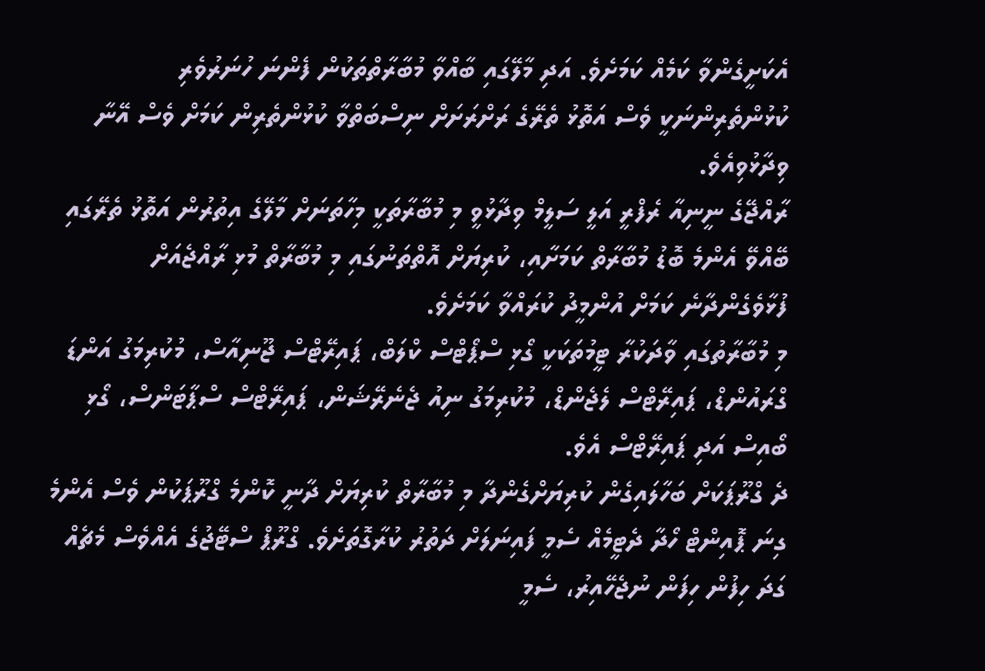އެކަށީގެންވާ ކަމެއް ކަމަށެވެ. އަދި މާލޭގައި ބާއްވާ މުބާރާތްތަކުން ފެންނަ ހުނަރުވެރި ކުޅުންތެރިންނަކީ ވެސް އަތޮޅު ތެރޭގެ ރަށްރަށަށް ނިސްބަތްވާ ކުޅުންތެރިން ކަމަށް ވެސް އޭނާ ވިދާޅުވިއެވެ.
ރާއްޖޭގެ ނީނިއާ ރެފްރީ އަލީ ސަލީމް ވިދާޅުވީ މި މުބާރާތަކީ މިހާތަނަށް މާލޭގެ އިތުރުން އަތޮޅު ތެރޭގައި ބޭއްވޭ އެންމެ ބޮޑު މުބާރާތް ކަމަށާއި، ކުރިޔަށް އޮތްތަނުގައި މި މުބާރާތް މުޅި ރާއްޖެއަށް ފުޅާވެގެންދާނެ ކަމަށް އުންމީދު ކުރައްވާ ކަމަށެވެ.
މި މުބާރާތުގައި ވާދަކުރާ ޓީމުތަކަކީ ގޯޅި ސްޕޯޓްސް ކްލަބް، ޕައިރޭޓްސް ޖޫނިއާސް، މުކުރިމަގު އަންޑަ ގްރައުންޑް، ޕައިރޭޓްސް ލެޖެންޑް، މުކުރިމަގު ނިއު ޖެނެރޭޝަން، ޕައިރޭޓްސް ސްޕާޓަންސް، ގޯޅި ބޯއިސް އަދި ޕައިރޭޓްސް އެވެ.
ދެ ގްރޫޕަކަށް ބަހާލައިގެން ކުރިޔަށްގެންދާ މި މުބާރާތް ކުރިޔަށް ދާނީ ކޮންމެ ގްރޫޕަކުން ވެސް އެންމެ ގިނަ ޕޮއިންޓް ހޯދާ ދެޓީމެއް ސެމީ ފައިނަލަށް ދަތުރު ކުރާގޮތަށެވެ. ގްރޫޕް ސްޓޭޖުގެ އެއްވެސް މެޗެއް ގަދަ ހިފުން ހިފަން ނުޖެހޭއިރު، ސެމީ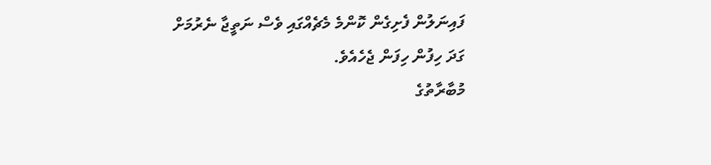ފައިނަލުން ފެށިގެން ކޮންމެ މެޗެއްގައި ވެސް ނަތީޖާ ނެރުމަށް ގަދަ ހިފުން ހިފަން ޖެހެއެވެ.
މުބާރާތުގެ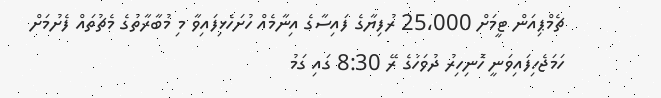ޗެމްޕިއަން ޓީމަށް 25،000 ރުފިޔާގެ ފައިސާގެ އިނާމެއް ހުށަހެޅިފައިވާ މި މުބާރާތުގެ މެޗުތައް ފެށުމަށް ހަމަޖެހިފައިވަނީ ހޮނިހިރު ދުވަހުގެ ރޭ 8:30 ގައި ގަމު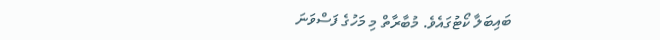ބައިބަލާ ކޯޓުގައެވެ. މުބާރާތް މި މަހުގެ ފަސްވަނަ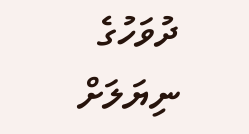ދުވަހުގެ ނިޔަލަށް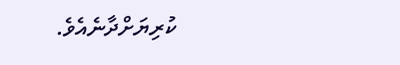ކުރިޔަށްދާނެއެވެ.